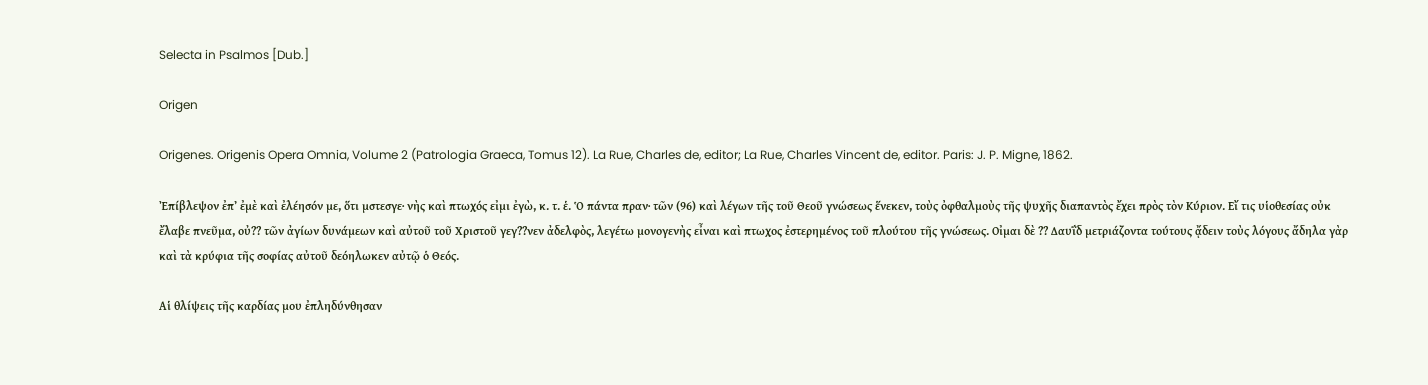Selecta in Psalmos [Dub.]

Origen

Origenes. Origenis Opera Omnia, Volume 2 (Patrologia Graeca, Tomus 12). La Rue, Charles de, editor; La Rue, Charles Vincent de, editor. Paris: J. P. Migne, 1862.

Ἐπίβλεψον ἐπʼ ἐμὲ καὶ ἐλέησόν με, ὅτι μστεσγε· νὴς καὶ πτωχός εἰμι ἐγὼ, κ. τ. ἑ. Ὁ πάντα πραν· τῶν (96) καὶ λέγων τῆς τοῦ Θεοῦ γνώσεως ἕνεκεν, τοὺς ὀφθαλμοὺς τῆς ψυχῆς διαπαντὸς ἔχει πρὸς τὸν Κύριον. Εἴ τις υἱοθεσίας οὐκ ἔλαβε πνεῦμα, οὐ?? τῶν ἀγίων δυνάμεων καὶ αὐτοῦ τοῦ Χριστοῦ γεγ??νεν ἀδελφὸς, λεγέτω μονογενὴς εἶναι καὶ πτωχος ἐστερημένος τοῦ πλούτου τῆς γνώσεως. Οἰμαι δὲ ?? Δαυΐδ μετριάζοντα τούτους ᾄδειν τοὺς λόγους ἄδηλα γὰρ καὶ τὰ κρύφια τῆς σοφίας αὐτοῦ δεόηλωκεν αὐτῷ ὁ Θεός.

Αἱ θλίψεις τῆς καρδίας μου ἐπληδύνθησαν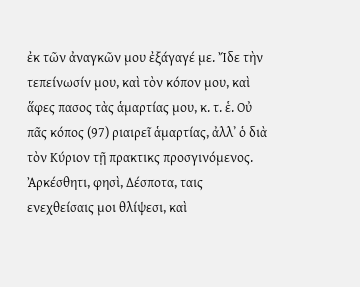ἐκ τῶν ἀναγκῶν μου ἐξάγαγέ με. Ἴδε τὴν τεπείνωσίν μου, καὶ τὸν κόπον μου, καὶ ἅφες πασος τὰς ἁμαρτίας μου, κ. τ. ἑ. Οὐ πᾶς κόπος (97) ριαιρεῖ ἁμαρτίας, ἀλλʼ ὁ διὰ τὸν Κύριον τῇ πρακτικς προσγινόμενος. Ἀρκέσθητι, φησὶ, Δέσποτα, ταις ενεχθείσαις μοι θλίψεσι, καὶ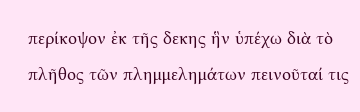περίκοψον ἐκ τῆς δεκης ἣν ὑπέχω διὰ τὸ πλῆθος τῶν πλημμελημάτων πεινοῦταί τις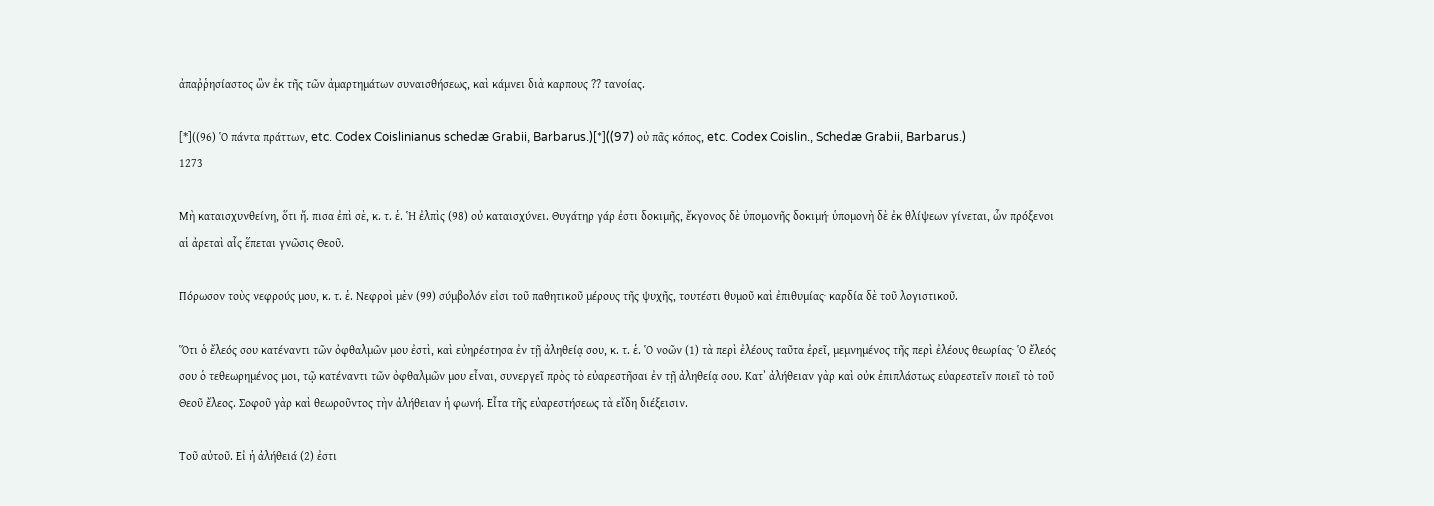ἀπαῤῥησίαστος ὢν ἐκ τῆς τῶν ἀμαρτημάτων συναισθήσεως, καὶ κάμνει διὰ καρπους ?? τανοίας.

[*]((96) Ὁ πάντα πράττων, etc. Codex Coislinianus schedæ Grabii, Barbarus.)[*]((97) οὐ πᾶς κόπος, etc. Codex Coislin., Schedæ Grabii, Barbarus.)
1273

Μὴ καταισχυνθείνη, ὅτι ἤ. πισα ἐπὶ σὲ, κ. τ. ἑ. Ἡ ἐλπὶς (98) οὐ καταισχύνει. Θυγάτηρ γάρ ἐστι δοκιμῆς, ἔκγονος δὲ ὑπομονῆς δοκιμή· ὑπομονὴ δὲ ἐκ θλίψεων γίνεται, ὧν πρόξενοι αἱ ἀρεταὶ αἷς ἕπεται γνῶσις Θεοῦ.

Πόρωσον τοὺς νεφρούς μου, κ. τ. ἑ. Νεφροὶ μὲν (99) σύμβολόν εἰσι τοῦ παθητικοῦ μέρους τῆς ψυχῆς, τουτέστι θυμοῦ καὶ ἐπιθυμίας· καρδία δὲ τοῦ λογιστικοῦ.

Ὅτι ὁ ἔλεός σου κατέναντι τῶν ὀφθαλμῶν μου ἐστὶ, καὶ εὐηρέστησα ἐν τῇ ἀληθείᾳ σου, κ. τ. ἑ. Ὁ νοῶν (1) τὰ περὶ ἐλέους ταῦτα ἐρεῖ, μεμνημένος τῆς περὶ ἐλέους θεωρίας· Ὁ ἔλεός σου ὁ τεθεωρημένος μοι, τῷ κατέναντι τῶν ὀφθαλμῶν μου εἶναι, συνεργεῖ πρὸς τὸ εὐαρεστῆσαι ἐν τῇ ἀληθείᾳ σου. Κατʼ ἀλήθειαν γὰρ καὶ οὐκ ἐπιπλάστως εὐαρεστεῖν ποιεῖ τὸ τοῦ Θεοῦ ἔλεος. Σοφοῦ γὰρ καὶ θεωροῦντος τὴν ἀλήθειαν ἡ φωνή. Εἶτα τῆς εὐαρεστήσεως τὰ εἴδη διέξεισιν.

Τοῦ αὐτοῦ. Εἰ ἡ ἀλήθειά (2) ἐστι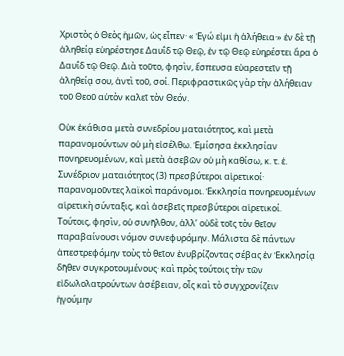Χριστὸς ὁ Θεὸς ἡμῶν, ὡς εἶπεν· « Ἐγώ εἰμι ἡ ἀλήθεια·» ἐν δὲ τῇ ἀληθείᾳ εὐηρέστησε Δαυΐδ τῷ Θεῷ, ἐν τῷ Θεῷ εὐηρέστει ἄρα ὁ Δαυΐδ τῷ Θεῷ. Διὰ τοῦτο, φησὶν, ἔσπευσα εὐαρεστεῖν τῇ ἀληθείᾳ σου, ἀντὶ τοῦ, σοί. Περιφραστικῶς γὰρ τὴν ἀλήθειαν τοῦ Θεοῦ αὐτὸν καλεῖ τὸν Θεόν.

Οὐκ ἐκάθισα μετὰ συνεδρίου ματαιότητος, καὶ μετὰ παρανομούντων οὐ μὴ εἰσέλθω. Ἐμίσησα ἐκκλησίαν πονηρευομένων, καὶ μετὰ ἀσεβῶν οὐ μὴ καθίσω, κ. τ. ἑ. Συνέδριον ματαιότητος (3) πρεσβύτεροι αἱρετικοί· παρανομοῦντες λαϊκοὶ παράνομοι. Ἐκκλησία πονηρευομένων αἱρετικὴ σύνταξις, καὶ ἀσεβεῖς πρεσβύτεροι αἱρετικοί. Τούτοις, φησὶν, οὐ συνῆλθον, ἀλλʼ οὐδὲ τοῖς τὸν θεῖον παραβαίνουσι νόμον συνεφυρόμην. Μάλιστα δὲ πάντων ἀπεστρεφόμην τοὺς τὸ θεῖον ἐνυβρίζοντας σέβας ἐν Ἐκκλησίᾳ δῆθεν συγκροτουμένους· καὶ πρὸς τούτοις τὴν τῶν εἰδωλολατρούντων ἀσέβειαν, οἶς καὶ τὸ συγχρονίζειν ἡγούμην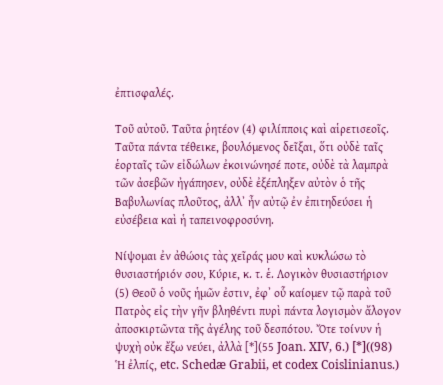ἐπτισφαλές.

Τοῦ αὐτοῦ. Ταῦτα ῥητέον (4) φιλίπποις καὶ αἱρετισεοῖς. Ταῦτα πάντα τέθεικε, βουλόμενος δεῖξαι, ὅτι οὐδὲ ταῖς ἑορταῖς τῶν εἰδώλων ἐκοινώνησέ ποτε, οὐδὲ τὰ λαμπρὰ τῶν ἀσεβῶν ἠγάπησεν, οὐδὲ ἐξέπληξεν αὐτὸν ὁ τῆς Βαβυλωνίας πλοῦτος, ἀλλʼ ἦν αὐτῷ ἐν ἐπιτηδεύσει ἡ εὐσέβεια καὶ ἡ ταπεινοφροσύνη.

Νίψομαι ἐν ἀθώοις τὰς χεῖράς μου καὶ κυκλώσω τὸ θυσιαστήριόν σου, Κύριε, κ. τ. ἑ. Λογικὸν θυσιαστήριον (5) Θεοῦ ὁ νοῦς ἡμῶν ἐστιν, ἐφʼ οὗ καίομεν τῷ παρὰ τοῦ Πατρὸς εἰς τὴν γῆν βληθέντι πυρὶ πάντα λογισμὸν ἄλογον ἀποσκιρτῶντα τῆς ἀγέλης τοῦ δεσπότου. Ὄτε τοίνυν ἡ ψυχὴ οὐκ ἔξω νεύει, ἀλλὰ [*](55 Joan. XIV, 6.) [*]((98) Ἡ ἐλπίς, etc. Schedæ Grabii, et codex Coislinianus.)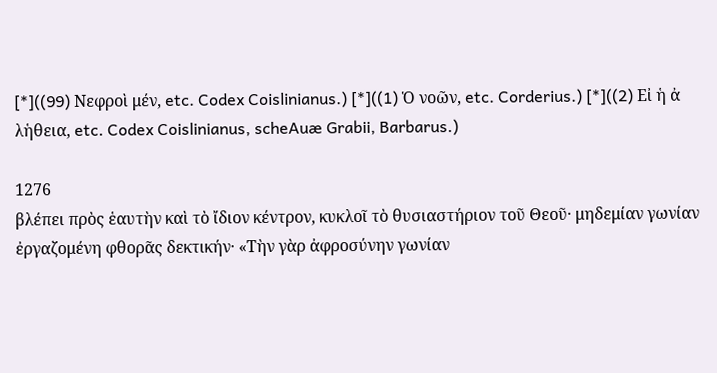[*]((99) Nεφροὶ μέν, etc. Codex Coislinianus.) [*]((1) Ὁ νοῶν, etc. Corderius.) [*]((2) Εἰ ἡ ἀ λἡθεια, etc. Codex Coislinianus, scheAuæ Grabii, Barbarus.)

1276
βλέπει πρὸς ἑαυτὴν καὶ τὸ ἴδιον κέντρον, κυκλοῖ τὸ θυσιαστήριον τοῦ Θεοῦ· μηδεμίαν γωνίαν ἐργαζομένη φθορᾶς δεκτικήν· «Τὴν γὰρ ἀφροσύνην γωνίαν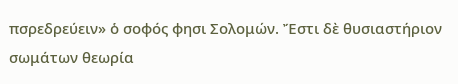πσρεδρεύειν» ὁ σοφός φησι Σολομών. Ἔστι δὲ θυσιαστήριον σωμάτων θεωρία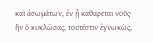καὶ ἀσωμάτων, ἐν ᾖ καθαρεται νοῦς· ἣν ὁ κυκλώσας, τουτέστιν ἐγνωκὼς,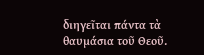διηγεῖται πάντα τὰ θαυμάσια τοῦ Θεοῦ.